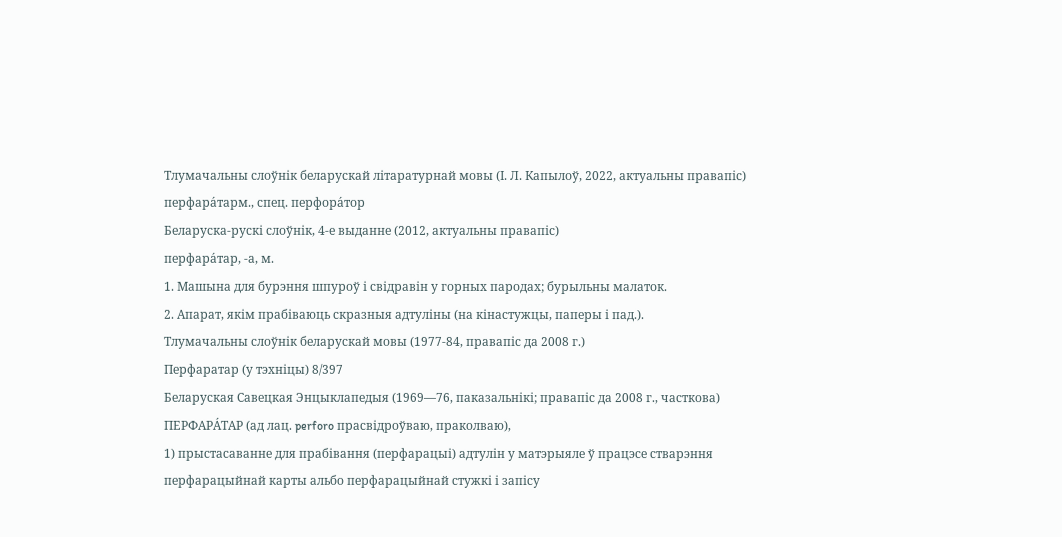Тлумачальны слоўнік беларускай літаратурнай мовы (І. Л. Капылоў, 2022, актуальны правапіс)
перфара́тарм., спец. перфора́тор
Беларуска-рускі слоўнік, 4-е выданне (2012, актуальны правапіс)
перфара́тар, ‑а, м.
1. Машына для бурэння шпуроў і свідравін у горных пародах; бурыльны малаток.
2. Апарат, якім прабіваюць скразныя адтуліны (на кінастужцы, паперы і пад.).
Тлумачальны слоўнік беларускай мовы (1977-84, правапіс да 2008 г.)
Перфаратар (у тэхніцы) 8/397
Беларуская Савецкая Энцыклапедыя (1969—76, паказальнікі; правапіс да 2008 г., часткова)
ПЕРФАРА́ТАР (ад лац. perforo прасвідроўваю, праколваю),
1) прыстасаванне для прабівання (перфарацыі) адтулін у матэрыяле ў працэсе стварэння перфарацыйнай карты альбо перфарацыйнай стужкі і запісу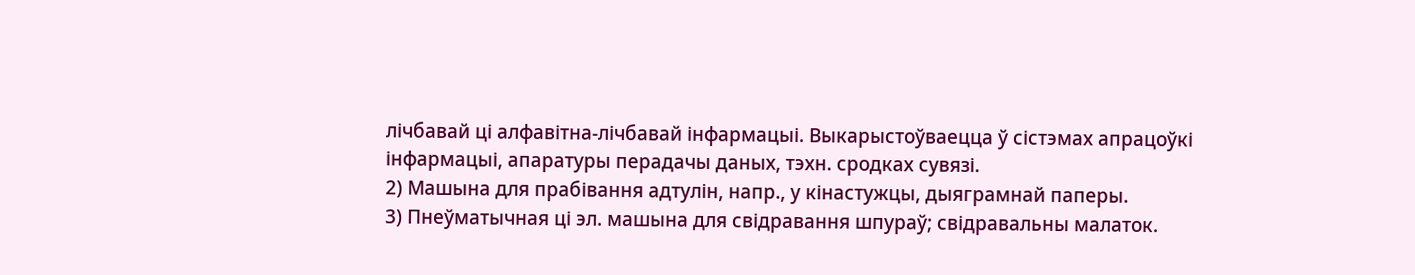лічбавай ці алфавітна-лічбавай інфармацыі. Выкарыстоўваецца ў сістэмах апрацоўкі інфармацыі, апаратуры перадачы даных, тэхн. сродках сувязі.
2) Машына для прабівання адтулін, напр., у кінастужцы, дыяграмнай паперы.
3) Пнеўматычная ці эл. машына для свідравання шпураў; свідравальны малаток.